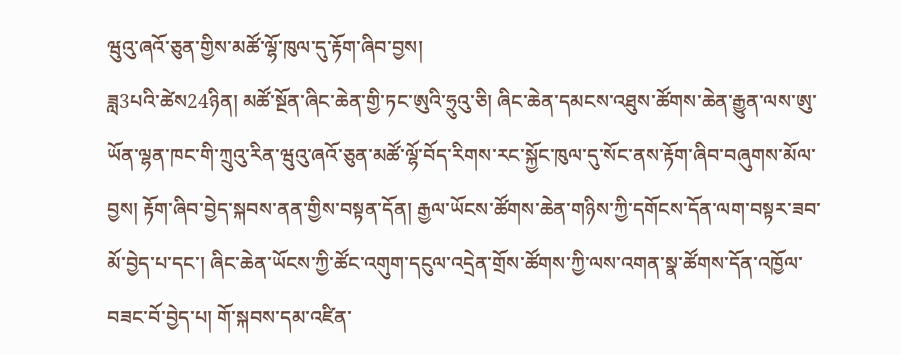ཝུའུ་ཞའོ་ཅུན་གྱིས་མཚོ་ལྷོ་ཁུལ་དུ་རྟོག་ཞིབ་བྱས།
ཟླ3པའི་ཚེས24ཉིན། མཚོ་སྔོན་ཞིང་ཆེན་གྱི་ཏང་ཨུའི་ཧྲུའུ་ཅི། ཞིང་ཆེན་དམངས་འཐུས་ཚོགས་ཆེན་རྒྱུན་ལས་ཨུ་ཡོན་ལྷན་ཁང་གི་ཀྲུའུ་རིན་ཝུའུ་ཞའོ་ཅུན་མཚོ་ལྷོ་བོད་རིགས་རང་སྐྱོང་ཁུལ་དུ་སོང་ནས་རྟོག་ཞིབ་བཞུགས་མོལ་བྱས། རྟོག་ཞིབ་བྱེད་སྐབས་ནན་གྱིས་བསྟན་དོན། རྒྱལ་ཡོངས་ཚོགས་ཆེན་གཉིས་ཀྱི་དགོངས་དོན་ལག་བསྟར་ཟབ་མོ་བྱེད་པ་དང་། ཞིང་ཆེན་ཡོངས་ཀྱི་ཚོང་འགུག་དངུལ་འདྲེན་གྲོས་ཚོགས་ཀྱི་ལས་འགན་སྣ་ཚོགས་དོན་འཁྱོལ་བཟང་བོ་བྱེད་པ། གོ་སྐབས་དམ་འཛིན་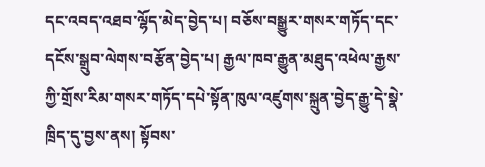དང་འབད་འཐབ་ལྷོད་མེད་བྱེད་པ། བཅོས་བསྒྱུར་གསར་གཏོད་དང་དངོས་སྒྲུབ་ལེགས་བརྩོན་བྱེད་པ། རྒྱལ་ཁབ་རྒྱུན་མཐུད་འཕེལ་རྒྱས་ཀྱི་གྲོས་རིམ་གསར་གཏོད་དཔེ་སྟོན་ཁུལ་འཛུགས་སྐྲུན་བྱེད་རྒྱུ་དེ་སྣེ་ཁྲིད་དུ་བྱས་ནས། སྟོབས་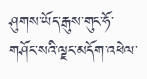ཤུགས་ཡོད་རྒུས་གུང་ཧོ་གཤོང་སའི་ལྗང་མདོག་འཕེལ་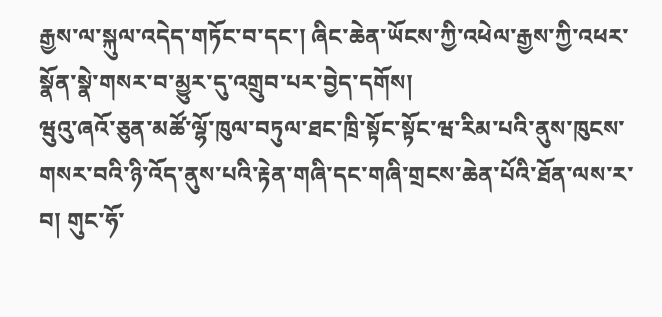རྒྱས་ལ་སྐུལ་འདེད་གཏོང་བ་དང་། ཞིང་ཆེན་ཡོངས་ཀྱི་འཕེལ་རྒྱས་ཀྱི་འཕར་སྣོན་སྣེ་གསར་བ་མྱུར་དུ་འགྲུབ་པར་བྱེད་དགོས།
ཝུའུ་ཞའོ་ཅུན་མཚོ་ལྷོ་ཁུལ་བཏུལ་ཐང་ཁྲི་སྟོང་སྟོང་ཝ་རིམ་པའི་ནུས་ཁུངས་གསར་བའི་ཉི་འོད་ནུས་པའི་རྟེན་གཞི་དང་གཞི་གྲངས་ཆེན་པོའི་ཐོན་ལས་ར་བ། གུང་ཧོ་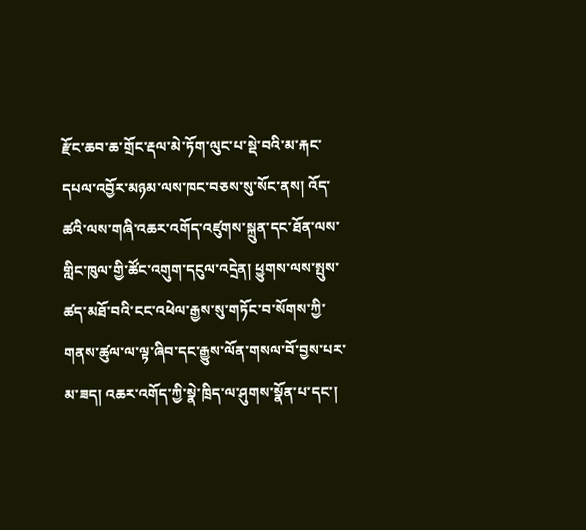རྫོང་ཆབ་ཆ་གྲོང་རྡལ་མེ་ཏོག་ལུང་པ་སྡེ་བའི་མ་རྐང་དཔལ་འབྱོར་མཉམ་ལས་ཁང་བཅས་སུ་སོང་ནས། འོད་ཚའི་ལས་གཞི་འཆར་འགོད་འཛུགས་སྐྲུན་དང་ཐོན་ལས་གླིང་ཁུལ་གྱི་ཚོང་འགུག་དངུལ་འདྲེན། ཕྱུགས་ལས་སྤུས་ཚད་མཐོ་བའི་ངང་འཕེལ་རྒྱས་སུ་གཏོང་བ་སོགས་ཀྱི་གནས་ཚུལ་ལ་ལྟ་ཞིབ་དང་རྒྱུས་ལོན་གསལ་བོ་བྱས་པར་མ་ཟད། འཆར་འགོད་ཀྱི་སྣེ་ཁྲིད་ལ་ཤུགས་སྣོན་པ་དང་།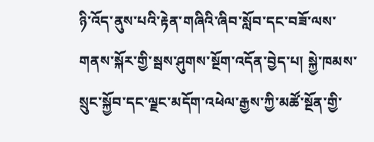ཉི་འོད་ནུས་པའི་རྟེན་གཞིའི་ཞིབ་སློབ་དང་བཟོ་ལས་གནས་སྐོར་གྱི་སྦས་ཤུགས་སྔོག་འདོན་བྱེད་པ། སྐྱེ་ཁམས་སྲུང་སྐྱོབ་དང་ལྗང་མདོག་འཕེལ་རྒྱས་ཀྱི་མཚོ་སྔོན་གྱི་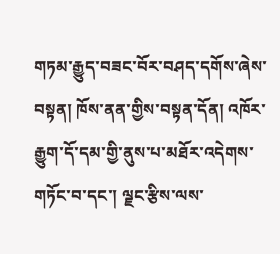གཏམ་རྒྱུད་བཟང་བོར་བཤད་དགོས་ཞེས་བསྟན། ཁོས་ནན་གྱིས་བསྟན་དོན། འཁོར་རྒྱུག་དོ་དམ་གྱི་ནུས་པ་མཐོར་འདེགས་གཏོང་བ་དང་། ལྗང་རྩིས་ལས་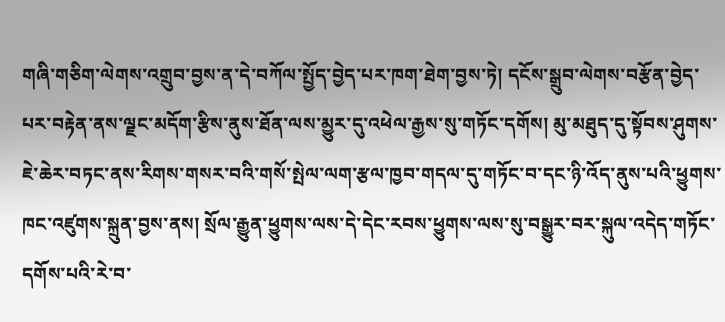གཞི་གཅིག་ལེགས་འགྲུབ་བྱས་ན་དེ་བཀོལ་སྤྱོད་བྱེད་པར་ཁག་ཐེག་བྱས་ཏེ། དངོས་སྒྲུབ་ལེགས་བརྩོན་བྱེད་པར་བརྟེན་ནས་ལྗང་མདོག་རྩིས་ནུས་ཐོན་ལས་མྱུར་དུ་འཕེལ་རྒྱས་སུ་གཏོང་དགོས། མུ་མཐུད་དུ་སྟོབས་ཤུགས་ཇེ་ཆེར་བཏང་ནས་རིགས་གསར་བའི་གསོ་སྤེལ་ལག་རྩལ་ཁྱབ་གདལ་དུ་གཏོང་བ་དང་ཉི་འོད་ནུས་པའི་ཕྱུགས་ཁང་འཛུགས་སྐྲུན་བྱས་ནས། སྲོལ་རྒྱུན་ཕྱུགས་ལས་དེ་དེང་རབས་ཕྱུགས་ལས་སུ་བསྒྱུར་བར་སྐུལ་འདེད་གཏོང་དགོས་པའི་རེ་བ་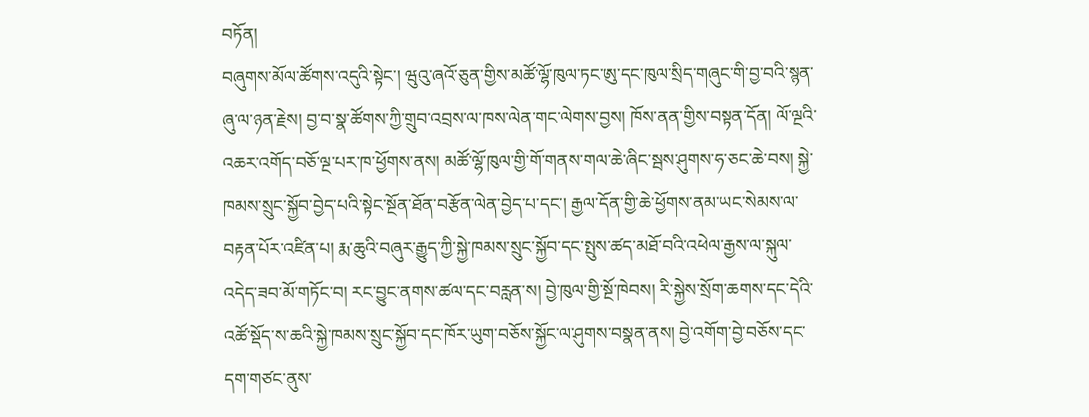བཏོན།
བཞུགས་མོལ་ཚོགས་འདུའི་སྟེང་། ཝུའུ་ཞའོ་ཅུན་གྱིས་མཚོ་ལྷོ་ཁུལ་ཏང་ཨུ་དང་ཁུལ་སྲིད་གཞུང་གི་བྱ་བའི་སྙན་ཞུ་ལ་ཉན་རྗེས། བྱ་བ་སྣ་ཚོགས་ཀྱི་གྲུབ་འབྲས་ལ་ཁས་ལེན་གང་ལེགས་བྱས། ཁོས་ནན་གྱིས་བསྟན་དོན། ལོ་ལྔའི་འཆར་འགོད་བཅོ་ལྔ་པར་ཁ་ཕྱོགས་ནས། མཚོ་ལྷོ་ཁུལ་གྱི་གོ་གནས་གལ་ཆེ་ཞིང་སྦས་ཤུགས་ཧ་ཅང་ཆེ་བས། སྐྱེ་ཁམས་སྲུང་སྐྱོབ་བྱེད་པའི་སྟེང་སྔོན་ཐོན་བརྩོན་ལེན་བྱེད་པ་དང་། རྒྱལ་དོན་གྱི་ཆེ་ཕྱོགས་ནམ་ཡང་སེམས་ལ་བརྟན་པོར་འཛིན་པ། རྨ་ཆུའི་བཞུར་རྒྱུད་ཀྱི་སྐྱེ་ཁམས་སྲུང་སྐྱོབ་དང་སྤུས་ཚད་མཐོ་བའི་འཕེལ་རྒྱས་ལ་སྐུལ་འདེད་ཟབ་མོ་གཏོང་བ། རང་བྱུང་ནགས་ཚལ་དང་བརླན་ས། བྱེ་ཁུལ་གྱི་སྔོ་ཁེབས། རི་སྐྱེས་སྲོག་ཆགས་དང་དེའི་འཚོ་སྡོད་ས་ཆའི་སྐྱེ་ཁམས་སྲུང་སྐྱོབ་དང་ཁོར་ཡུག་བཅོས་སྐྱོང་ལ་ཤུགས་བསྣན་ནས། བྱེ་འགོག་བྱེ་བཅོས་དང་དག་གཙང་ནུས་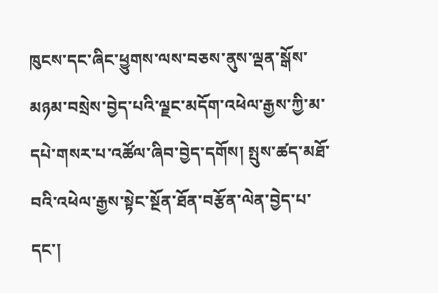ཁུངས་དང་ཞིང་ཕྱུགས་ལས་བཅས་ནུས་ལྡན་སྒོས་མཉམ་བསྲེས་བྱེད་པའི་ལྗང་མདོག་འཕེལ་རྒྱས་ཀྱི་མ་དཔེ་གསར་པ་འཚོལ་ཞིབ་བྱེད་དགོས། སྤུས་ཚད་མཐོ་བའི་འཕེལ་རྒྱས་སྟེང་སྔོན་ཐོན་བརྩོན་ལེན་བྱེད་པ་དང་།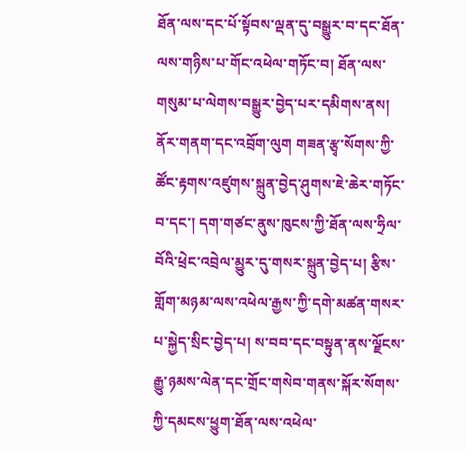ཐོན་ལས་དང་པོ་སྟོབས་ལྡན་དུ་བསྒྱུར་བ་དང་ཐོན་ལས་གཉིས་པ་གོང་འཕེལ་གཏོང་བ། ཐོན་ལས་གསུམ་པ་ལེགས་བསྒྱུར་བྱེད་པར་དམིགས་ནས། ནོར་གནག་དང་འབྲོག་ལུག གཟན་རྩྭ་སོགས་ཀྱི་ཚོང་རྟགས་འཛུགས་སྐྲུན་བྱེད་ཤུགས་ཇེ་ཆེར་གཏོང་བ་དང་། དག་གཙང་ནུས་ཁུངས་ཀྱི་ཐོན་ལས་ཧྲིལ་བོའི་ཕྲེང་འབྲེལ་མྱུར་དུ་གསར་སྐྲུན་བྱེད་པ། རྩིས་གློག་མཉམ་ལས་འཕེལ་རྒྱས་ཀྱི་དགེ་མཚན་གསར་པ་སྐྱེད་སྲིང་བྱེད་པ། ས་བབ་དང་བསྟུན་ནས་ལྗོངས་རྒྱུ་ཉམས་ལེན་དང་གྲོང་གསེབ་གནས་སྐོར་སོགས་ཀྱི་དམངས་ཕྱུག་ཐོན་ལས་འཕེལ་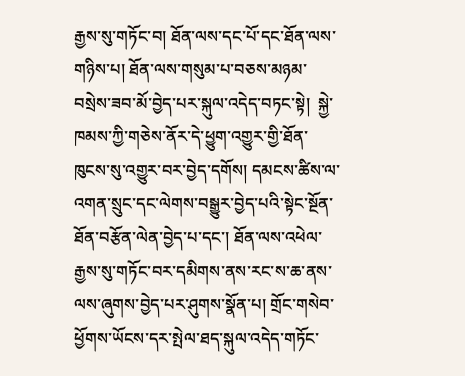རྒྱས་སུ་གཏོང་བ། ཐོན་ལས་དང་པོ་དང་ཐོན་ལས་གཉིས་པ། ཐོན་ལས་གསུམ་པ་བཅས་མཉམ་བསྲེས་ཟབ་མོ་བྱེད་པར་སྐུལ་འདེད་བཏང་སྟེ།  སྐྱེ་ཁམས་ཀྱི་གཅེས་ནོར་དེ་ཕྱུག་འགྱུར་གྱི་ཐོན་ཁུངས་སུ་འགྱུར་བར་བྱེད་དགོས། དམངས་ཚིས་ལ་འགན་སྲུང་དང་ལེགས་བསྒྱུར་བྱེད་པའི་སྟེང་སྔོན་ཐོན་བརྩོན་ལེན་བྱེད་པ་དང་། ཐོན་ལས་འཕེལ་རྒྱས་སུ་གཏོང་བར་དམིགས་ནས་རང་ས་ཆ་ནས་ལས་ཞུགས་བྱེད་པར་ཤུགས་སྣོན་པ། གྲོང་གསེབ་ཕྱོགས་ཡོངས་དར་སྤེལ་ཐད་སྐུལ་འདེད་གཏོང་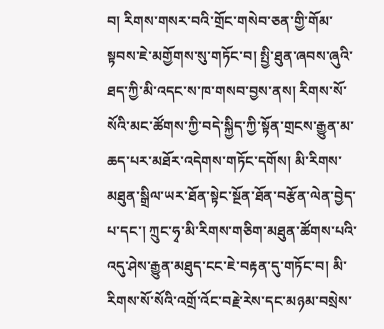བ། རིགས་གསར་བའི་གྲོང་གསེབ་ཅན་གྱི་གོམ་སྟབས་ཇེ་མགྱོགས་སུ་གཏོང་བ། སྤྱི་ཐུན་ཞབས་ཞུའི་ཐད་ཀྱི་མི་འདང་ས་ཁ་གསབ་བྱས་ནས། རིགས་སོ་སོའི་མང་ཚོགས་ཀྱི་བདེ་སྐྱིད་ཀྱི་སྟོན་གྲངས་རྒྱུན་མ་ཆད་པར་མཐོར་འདེགས་གཏོང་དགོས། མི་རིགས་མཐུན་སྒྲིལ་ཡར་ཐོན་སྟེང་སྔོན་ཐོན་བརྩོན་ལེན་བྱེད་པ་དང་། ཀྲུང་ཧྭ་མི་རིགས་གཅིག་མཐུན་ཚོགས་པའི་འདུ་ཤེས་རྒྱུན་མཐུད་ངང་ཇེ་བརྟན་དུ་གཏོང་བ། མི་རིགས་སོ་སོའི་འགྲོ་འོང་བརྗེ་རེས་དང་མཉམ་བསྲེས་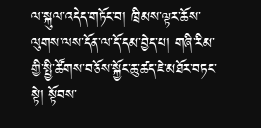ལ་སྐུལ་འདེད་གཏོང་བ། ཁྲིམས་ལྟར་ཆོས་ལུགས་ལས་དོན་ལ་དོ་དམ་བྱེད་པ། གཞི་རིམ་གྱི་སྤྱི་ཚོགས་བཅོས་སྐྱོང་ཆུ་ཚད་ཇེ་མཐོར་བཏང་སྟེ། སྟོབས་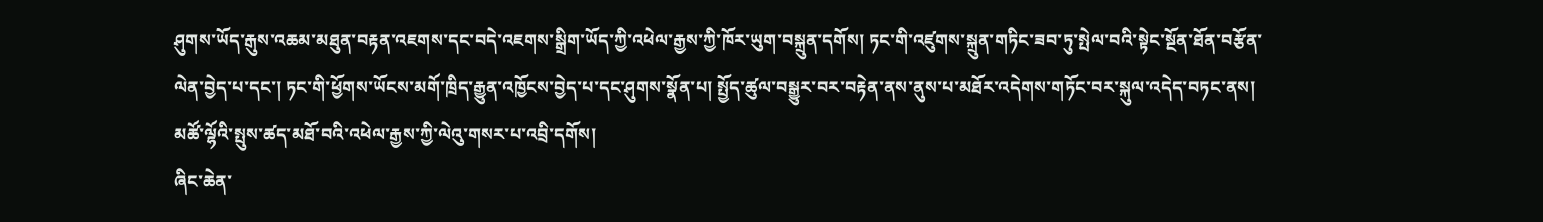ཤུགས་ཡོད་རྒུས་འཆམ་མཐུན་བརྟན་འཇགས་དང་བདེ་འཇགས་སྒྲིག་ཡོད་ཀྱི་འཕེལ་རྒྱས་ཀྱི་ཁོར་ཡུག་བསྐྲུན་དགོས། ཏང་གི་འཛུགས་སྐྲུན་གཏིང་ཟབ་ཏུ་སྤེལ་བའི་སྟེང་སྔོན་ཐོན་བརྩོན་ལེན་བྱེད་པ་དང་། ཏང་གི་ཕྱོགས་ཡོངས་མགོ་ཁྲིད་རྒྱུན་འཁྱོངས་བྱེད་པ་དང་ཤུགས་སྣོན་པ། སྤྱོད་ཚུལ་བསྒྱུར་བར་བརྟེན་ནས་ནུས་པ་མཐོར་འདེགས་གཏོང་བར་སྐུལ་འདེད་བཏང་ནས། མཚོ་ལྷོའི་སྤུས་ཚད་མཐོ་བའི་འཕེལ་རྒྱས་ཀྱི་ལེའུ་གསར་པ་འབྲི་དགོས།
ཞིང་ཆེན་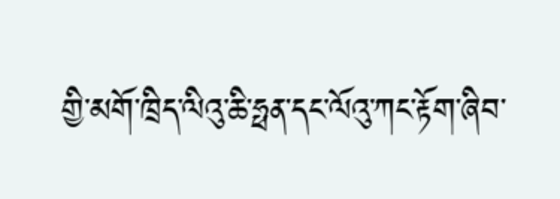གྱི་མགོ་ཁྲིད་ལིའུ་ཆི་ཧྥན་དང་ལོའུ་ཀང་རྟོག་ཞིབ་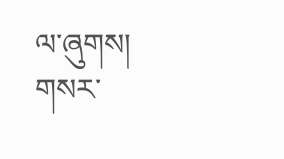ལ་ཞུགས།
གསར་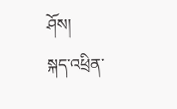ཤོས།
སྐད་འཕྲིན་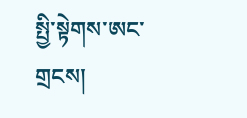སྤྱི་སྟེགས་ཨང་གྲངས།